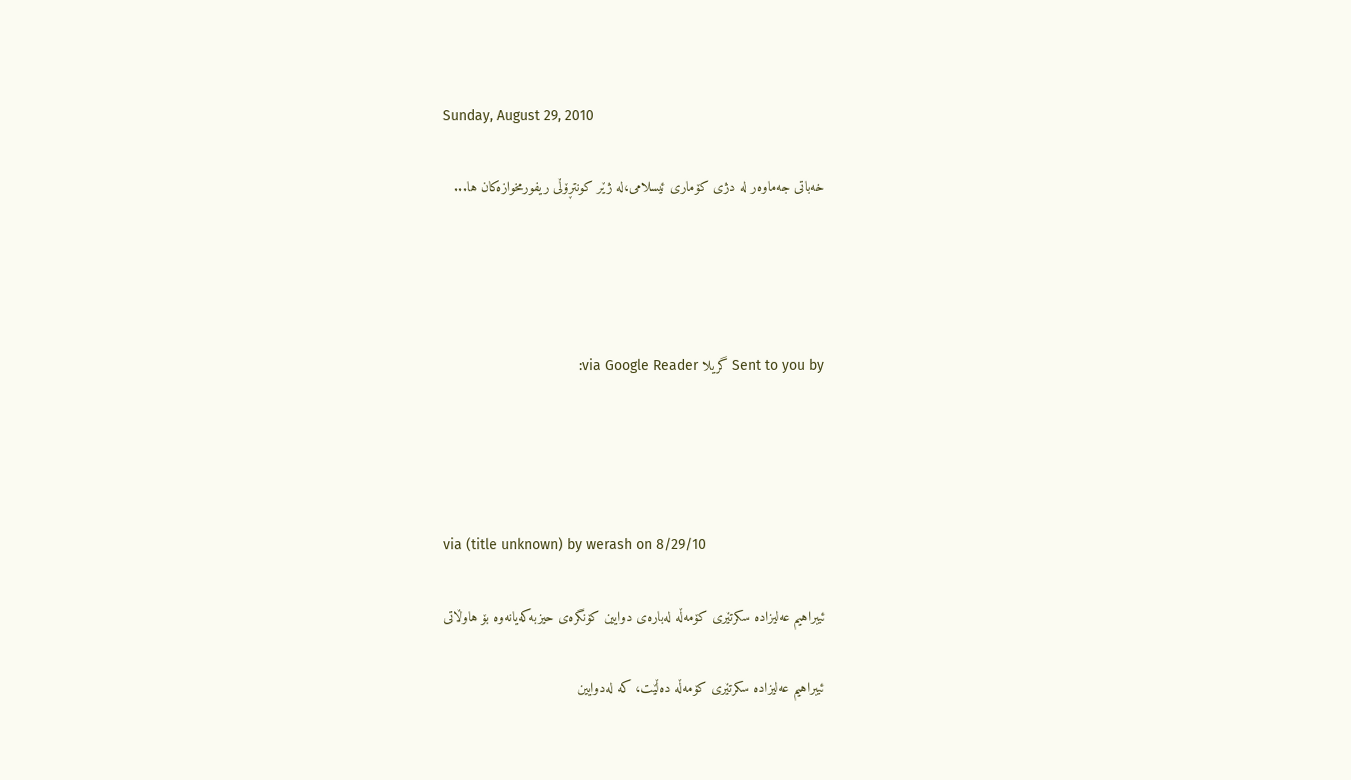Sunday, August 29, 2010

خه‌باتی جه‌ماوه‌ر له‌ دژی كۆماری ئیسلامی،له‌ ژێر كونتڕۆڵی ریفورمخوازه‌كان ها...




Sent to you by گریلا via Google Reader:




via (title unknown) by werash on 8/29/10

ئیبراهیم عه‌لیزاده‌ سكرتێری‌ كۆمه‌ڵه‌ له‌باره‌ی‌ دوایین كۆنگره‌ی‌ حیزبه‌كه‌یانه‌وه‌ بۆ هاوڵاتی‌

ئیبراهیم عه‌لیزاده‌ سكرتێری‌ كۆمه‌ڵه‌ ده‌ڵێت، كه‌ له‌دوایین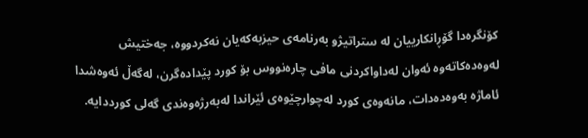كۆنگره‌دا گۆڕانكارییان له‌ ستراتیژ‌و به‌رنامه‌ی‌ حیزبه‌كه‌یان نه‌كردووه‌، جه‌ختیش له‌وه‌ده‌كاته‌وه‌ ئه‌وان له‌داواكردنی‌ مافی‌ چاره‌نووس بۆ كورد پێداده‌گرن، له‌گه‌ڵ ئه‌وه‌شدا ئاماژه‌ به‌وه‌ده‌دات، مانه‌وه‌ی‌ كورد له‌چوارچێوه‌ی‌ ئێراندا له‌به‌رژه‌وه‌ندی‌ گه‌لی‌ كورددایه‌.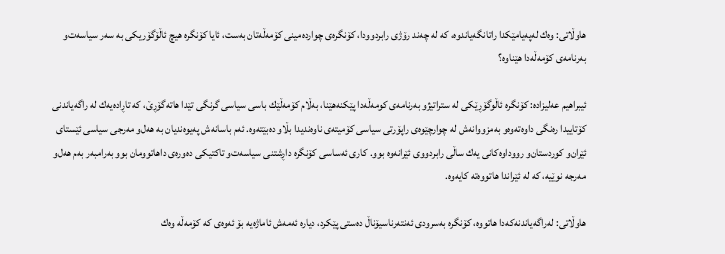هاوڵاتی‌: وه‌ك له‌په‌یامێكدا راتانگه‌یاندوه‌، كه‌ له‌ چه‌ند رۆژی‌ رابردوودا، كۆنگره‌ی‌ چوارده‌مینی‌ كۆمه‌ڵه‌تان به‌ست، ئایا كۆنگره‌ هیچ ئاڵۆگۆریكی‌ به‌ سه‌ر سیاسه‌ت‌و به‌رنامه‌ی‌ كۆمه‌ڵه‌دا هێناوه‌؟

ئیبراهیم عه‌لیزاده‌: كۆنگره‌ ئاڵوگۆڕێكی له‌ ستراتیژ‌و به‌رنامه‌ی كومه‌ڵه‌دا پێكنه‌هێنا، به‌ڵام كۆمه‌ڵێك باسی سیاسی گرنگی تێدا هاته‌گۆڕێ، كه‌ تاڕاده‌یه‌ك له‌ راگه‌یاندنی كۆتاییدا ره‌نگی داوه‌ته‌وه‌‌و به‌مزووانه‌ش له‌ چوارچێوه‌ی راپۆرتی سیاسی كۆمیته‌ی ناوه‌ندیدا بڵاو ده‌بێته‌وه‌. ئه‌م باسانه‌ش په‌یوه‌ندیان به‌ هه‌ل‌و مه‌رجی سیاسی ئێستای ئێران‌و كوردستان‌و رووداوه‌كانی یه‌ك ساڵی رابردووی ئێرانه‌وه‌ بوو. كاری ئه‌ساسی كۆنگره‌ داڕشتنی سیاسه‌ت‌و تاكتیكی ده‌وره‌ی داهاتوومان بوو به‌رامبه‌ر به‌م هه‌ل‌و مه‌رجه‌ نوێیه‌، كه‌ له‌ ئێراندا هاتووه‌ته‌ كایه‌وه‌.

هاوڵاتی‌: له‌راگه‌یاندنه‌كه‌دا هاتووه‌، كۆنگره‌ به‌سرودی‌ ئه‌نته‌رناسیۆناڵ ده‌ستی‌ پێكرد، دیاره‌ ئه‌مه‌ش ئاماژه‌یه‌ بۆ ئه‌وه‌ی‌ كه‌ كۆمه‌ڵه‌ ‌وه‌ك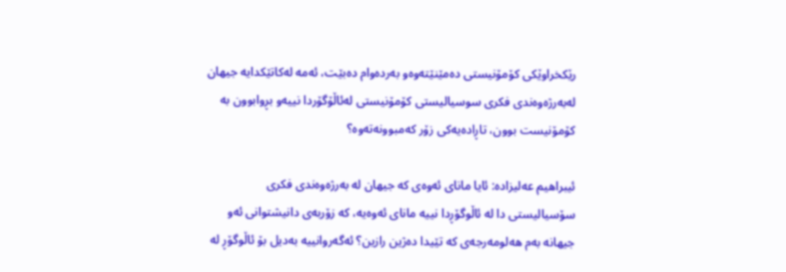رێكخراوێكی‌ كۆمۆنیستی‌ ده‌مێنێته‌وه‌و به‌رده‌وام ده‌بێت، ئه‌مه‌ له‌كاتێكدایه‌ جیهان له‌به‌رژه‌وه‌ندی‌ فكری‌ سوسیالیستی‌ كۆمۆنیستی‌ له‌ئاڵۆگۆردا نییه‌و بڕوابوون به‌ كۆمۆنیست بوون، تاڕاده‌یه‌كی‌ زۆر كه‌مبوونه‌ته‌وه‌؟

ئیبراهیم عه‌لیزاده‌: ئایا مانای ئه‌وه‌ی كه‌ جیهان له‌ به‌رژه‌وه‌ندی فكری سۆسیالیستی دا له‌ ئاڵوگۆڕدا نییه‌ مانای‌ ئه‌وه‌یه‌، كه‌ زۆربه‌ی دانیشتوانی ئه‌و جیهانه‌ به‌م هه‌لومه‌رجه‌ی كه‌ تێیدا ده‌ژین رازین؟ ئه‌گه‌ر‌وانییه‌ به‌دیل بۆ ئاڵوگۆڕ له‌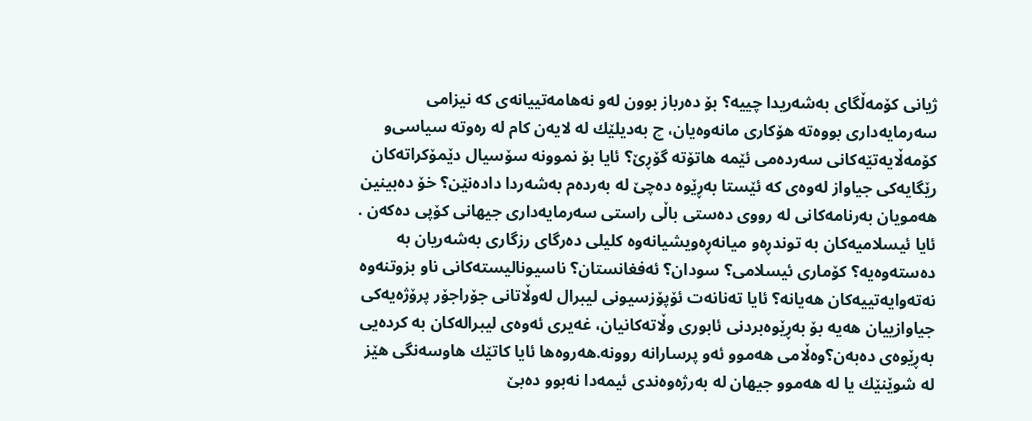ژیانی كۆمه‌ڵگای به‌شه‌ریدا چییه‌؟ بۆ ده‌رباز بوون له‌و نه‌هامه‌تییانه‌ی كه‌ نیزامی سه‌رمایه‌داری بووه‌ته‌ هۆكاری مانه‌وه‌یان، چ به‌دیلێك له‌ لایه‌ن كام له‌ ره‌وته‌ سیاسی‌و كۆمه‌ڵایه‌تێه‌كانی سه‌رده‌می ئێمه‌ هاتۆته‌ گۆڕێ‌؟ ئایا بۆ نموونه‌ سۆسیال دێمۆكراته‌كان رێگایه‌كی جیاواز له‌وه‌ی كه‌ ئێستا به‌ڕێوه‌ ده‌چێ‌ له‌ به‌رده‌م به‌شه‌ردا داده‌نێن؟ خۆ ده‌بینین هه‌مویان به‌رنامه‌كانی له‌ رووی ده‌ستی باڵی راستی سه‌رمایه‌داری جیهانی كۆپی ده‌كه‌ن . ئایا ئیسلامیه‌كان به‌ توندڕه‌و میانه‌ڕه‌ویشیانه‌وه‌ كلیلی ده‌رگای رزگاری به‌شه‌ریان به‌ ده‌سته‌وه‌یه‌؟ كۆماری ئیسلامی؟ سودان؟ ئه‌فغانستان؟ ناسیونالیسته‌كانی ناو بزوتنه‌وه‌ نه‌ته‌وایه‌تییه‌كان هه‌یانه‌؟ ئایا ته‌نانه‌ت ئۆپۆزسیونی لیبرال له‌‌وڵاتانی جۆراجۆر پرۆژه‌یه‌كی جیاوازییان هه‌یه‌ بۆ به‌ڕێوه‌بردنی ئابوری ‌وڵاته‌كانیان، غه‌یری ئه‌وه‌ی لیبراله‌كان به‌ كرده‌یی به‌ڕێوه‌ی ده‌به‌ن؟‌وه‌ڵامی هه‌موو ئه‌و پرسارانه‌ روونه‌.هه‌روه‌ها ئایا كاتێك هاوسه‌نگی هێز له‌ شوێنێك یا له‌ هه‌موو جیهان له‌ به‌رژه‌وه‌ندی ئیمه‌دا نه‌بوو ده‌بێ‌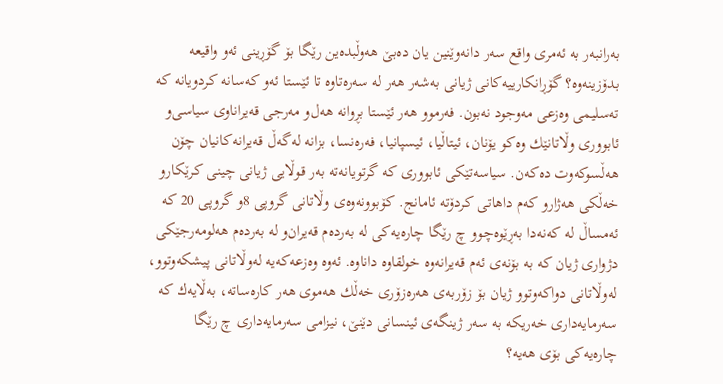به‌رانبه‌ر به‌ ئه‌مری ‌واقع سه‌ر دانه‌وێنین یان ده‌بێ‌ هه‌وڵبده‌ین رێگا بۆ گۆڕینی ئه‌و ‌واقیعه‌ بدۆزینه‌وه‌؟ گۆڕانكارییه‌كانی ژیانی به‌شه‌ر هه‌ر له‌ سه‌ره‌تاوه‌ تا ئێستا ئه‌و كه‌سانه‌ كردویانه‌ كه‌ ته‌سلیمی ‌وه‌زعی مه‌وجود نه‌بون. فه‌رموو هه‌ر ئێستا بڕوانه‌ هه‌ل‌و مه‌رجی قه‌یراناوی سیاسی‌و ئابووری ‌وڵاتانێك ‌وه‌كو یۆنان، ئیتاڵیا، ئیسپانیا، فه‌ره‌نسا، بزانه‌ له‌گه‌ڵ‌ قه‌یرانه‌كانیان چۆن هه‌ڵسوكه‌وت ده‌كه‌ن. سیاسه‌تێكی ئابووری كه‌ گرتویانه‌ته‌ به‌ر قوڵایی ژیانی چینی كرێكارو خه‌ڵكی هه‌ژار‌و كه‌م داهاتی كردۆته‌ ئامانج. كۆبوونه‌وه‌ی ‌وڵاتانی گروپی 8و گروپی 20 كه‌ ئه‌مساڵ‌ له‌ كه‌نه‌دا به‌ڕێوه‌چوو چ رێگا چاره‌یه‌كی له‌ به‌رده‌م قه‌یران‌و له‌ به‌رده‌م هه‌لومه‌رجێكی دژواری ژیان كه‌ به‌ بۆنه‌ی ئه‌م قه‌یرانه‌وه‌ خولقاوه‌ داناوه‌. ئه‌وه‌ ‌وه‌زعه‌كه‌یه‌ له‌‌وڵاتانی پیشكه‌وتوو، له‌‌وڵاتانی دواكه‌وتوو ژیان بۆ زۆربه‌ی هه‌ره‌زۆری خه‌ڵك هه‌موی هه‌ر كاره‌ساته‌، به‌ڵایه‌ك كه‌ سه‌رمایه‌داری خه‌ریكه‌ به‌ سه‌ر ژینگه‌ی ئینسانی دێنێ، نیزامی سه‌رمایه‌داری چ رێگا چاره‌یه‌كی بۆی هه‌یه‌؟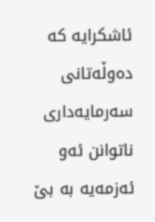ئاشكرایه‌ كه‌ ده‌وڵه‌تانی سه‌رمایه‌داری ناتوانن ئه‌و ئه‌زمه‌یه‌ به‌ بێ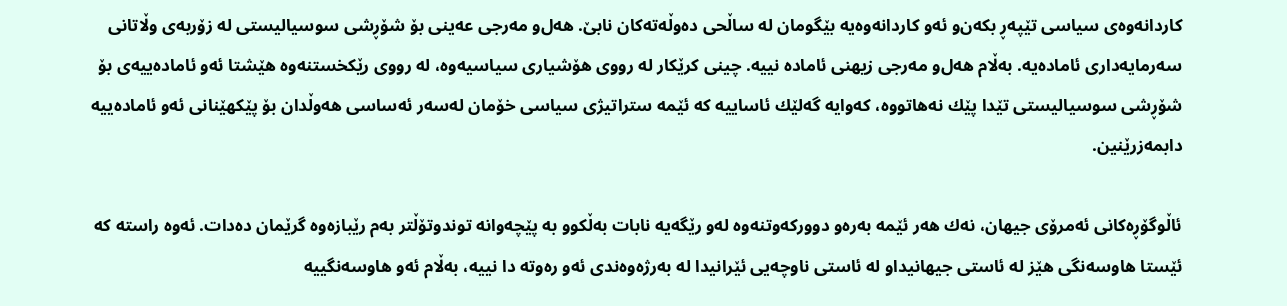كاردانه‌وه‌ی سیاسی تێپه‌ڕ بكه‌ن‌و ئه‌و كاردانه‌وه‌یه‌ بێگومان له‌ ساڵحی ده‌وڵه‌ته‌كان نابێ‌. هه‌ل‌و مه‌رجی عه‌ینی بۆ شۆڕشی سوسیالیستی له‌ زۆربه‌ی ‌وڵاتانی سه‌رمایه‌داری ئاماده‌یه‌. به‌ڵام هه‌ل‌و مه‌رجی زیهنی ئاماده‌ نییه‌. چینی كرێكار له‌ رووی هۆشیاری سیاسیه‌وه‌، له‌ رووی رێكخستنه‌وه‌ هێشتا ئه‌و ئاماده‌ییه‌ی بۆ شۆڕشی سوسیالیستی تێدا پێك نه‌هاتووه‌، كه‌‌وایه‌ گه‌لێك ئاساییه‌ كه‌ ئێمه‌ ستراتیژی سیاسی خۆمان له‌سه‌ر ئه‌ساسی هه‌وڵدان بۆ پێكهێنانی ئه‌و ئاماده‌ییه‌ دابمه‌زرێنین.

ئاڵوگۆڕه‌كانی ئه‌مرۆی جیهان، نه‌ك هه‌ر ئێمه‌ به‌ره‌و دووركه‌وتنه‌وه‌ له‌و رێگه‌یه‌ نابات به‌ڵكوو به‌ پێچه‌وانه‌ توندوتۆڵتر به‌م رێبازه‌‌وه‌ گرێمان ده‌دات. ئه‌وه‌ راسته‌ كه‌ ئێستا هاوسه‌نگی هێز له‌ ئاستی جیهانیدا‌و له‌ ئاستی ناوچه‌یی ئێرانیدا له‌ به‌رژه‌وه‌ندی ئه‌و ره‌وته‌ دا نییه‌، به‌ڵام ئه‌و هاوسه‌نگییه‌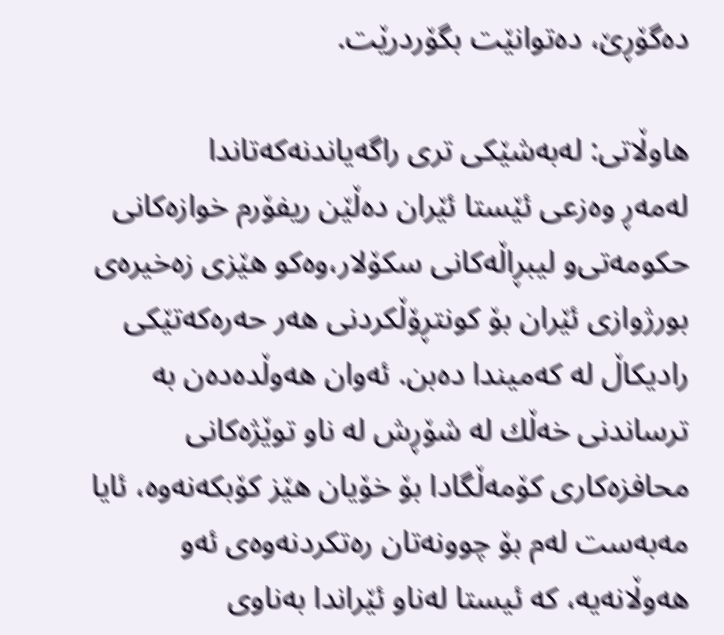ده‌گۆڕێ، ده‌توانێت بگۆردرێت.

هاوڵاتی‌: له‌به‌شێكی‌ تری‌ راگه‌یاندنه‌كه‌تاندا له‌مه‌ڕ ‌وه‌زعی‌ ئێستا ئێران ده‌ڵێن ریفۆرم خوازه‌كانی حكومه‌تی‌و لیبڕاڵه‌كانی سكۆلار،‌وه‌كو هێزی زه‌خیره‌ی بورژوازی ئێران بۆ كونتڕۆڵكردنی هه‌ر حه‌ره‌كه‌تێكی رادیكاڵ له‌ كه‌میندا ده‌بن. ئه‌وان هه‌وڵده‌ده‌ن به‌ ترساندنی خه‌ڵك له‌ شۆڕش له‌ ناو توێژه‌كانی محافزه‌كاری كۆمه‌ڵگادا بۆ خۆیان هێز كۆبكه‌نه‌وه‌، ئایا مه‌به‌ست له‌م بۆ چوونه‌تان ره‌تكردنه‌وه‌ی‌ ئه‌و هه‌وڵانه‌یه‌، كه‌ ئیستا له‌ناو ئێراندا به‌ناوی‌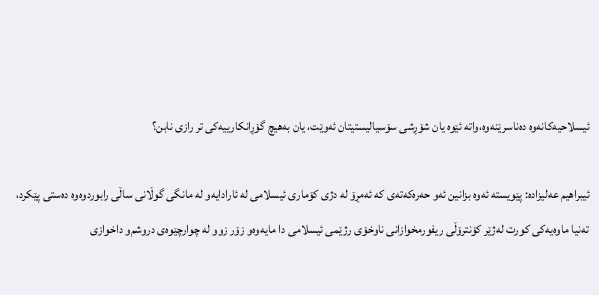ئیسلاحیه‌كانه‌وه‌ ده‌ناسرێنه‌وه‌،‌واته‌ ئێوه‌ یان شۆڕشی‌ سۆسیالیستیتان ئه‌وێت، یان به‌هیچ گۆڕانكارییه‌كی‌ تر رازی‌ نابن؟

ئیبراهیم عه‌لیزاده‌: پێویسته‌ ئه‌وه‌ بزانین ئه‌و حه‌ره‌كه‌ته‌ی كه‌ ئه‌مڕۆ له‌ دژی كۆماری ئیسلامی له‌ ئارادایه‌‌و له‌ مانگی گوڵانی ساڵی رابوردوه‌وه‌ ده‌ستی پێكرد، ته‌نیا ماوه‌یه‌كی كورت له‌ژێر كۆنترۆڵی ریفورمخوازانی ناوخۆی رژێمی ئیسلامی دا مایه‌وه‌‌و زۆر زوو له‌ چوارچێوه‌ی دروشم‌و داخوازی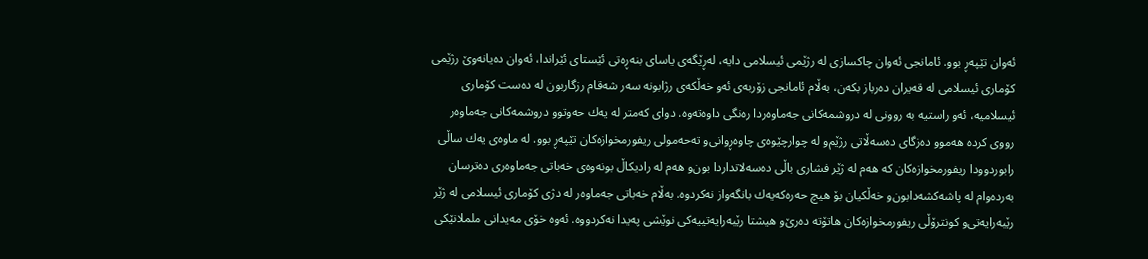ئه‌وان تێپه‌ڕ بوو. ئامانجی ئه‌وان چاكسازی له‌ رژێمی ئیسلامی دایه‌، له‌ڕێگه‌ی یاسای بنه‌ڕه‌تی ئێستای ئێراندا، ئه‌وان ده‌یانه‌وێ‌ رژێمی كۆماری ئیسلامی له‌ قه‌یران ده‌رباز بكه‌ن، به‌ڵام ئامانجی زۆربه‌ی ئه‌و خه‌ڵكه‌ی رژابونه‌ سه‌ر شه‌قام رزگاربون له‌ ده‌ست كۆماری ئیسلامیه‌، ئه‌و راستیه‌ به‌ روونی له‌ دروشمه‌كانی جه‌ماوه‌ردا ره‌نگی داوه‌ته‌وه‌. دوای كه‌متر له‌ یه‌ك حه‌وتوو دروشمه‌كانی جه‌ماوه‌ر رووی كرده‌ هه‌موو ده‌زگای ده‌سه‌ڵاتی رژێم‌و له‌ چوارچێوه‌ی چاوه‌ڕوانی‌و ته‌حه‌مولی ریفورمخوازه‌كان تێپه‌ڕ بوو. له‌ ماوه‌ی یه‌ك ساڵی رابوردوودا ریفورمخوازه‌كان كه‌ هه‌م له‌ ژێر فشاری‌ باڵی ده‌سه‌لاتداردا بون‌و هه‌م له‌ رادیكاڵ بونه‌وه‌ی خه‌باتی جه‌ماوه‌ری ده‌ترسان به‌رده‌وام له‌ پاشه‌كشه‌دابون‌و خه‌ڵكیان بۆ هیچ حه‌ره‌كه‌یه‌ك بانگه‌واز نه‌كردوه‌. به‌ڵام خه‌باتی جه‌ماوه‌ر له‌ دژی كۆماری ئیسلامی له‌ ژێر رێبه‌رایه‌تی‌و كونترۆڵی ریفورمخوازه‌كان هاتۆته‌ ده‌رێ‌‌و هیشتا رێبه‌رایه‌تییه‌كی نوێشی په‌یدا نه‌كردووه‌. ئه‌وه‌ خۆی مه‌یدانی ململانێكی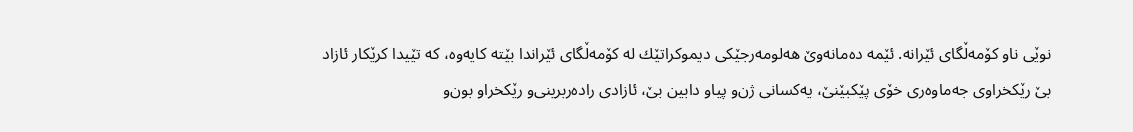نوێی ناو كۆمه‌ڵگای ئێرانه‌. ئێمه‌ ده‌مانه‌وێ‌ هه‌لومه‌رجێكی دیموكراتێك له‌ كۆمه‌ڵگای ئێراندا بێته‌ كایه‌وه‌، كه‌ تێیدا كرێكار ئازاد بێ‌ رێكخراوی جه‌ماوه‌ری خۆی پێكبێنێ‌، یه‌كسانی ژن‌و پیاو دابین بێ‌، ئازادی راده‌ربرینی‌و رێكخراو بون‌و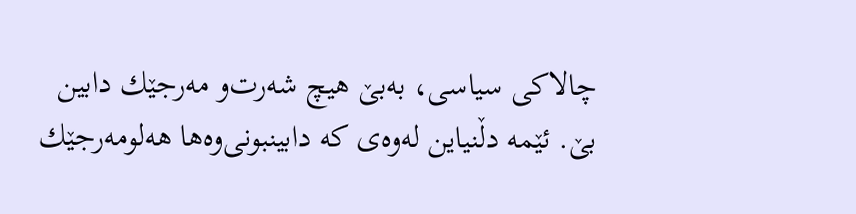چالاكی سیاسی، به‌بێ‌ هیچ شه‌رت‌و مه‌رجێك دابین بێ‌. ئێمه‌ دڵنیاین له‌وه‌ی كه‌ دابینبونی‌وه‌ها هه‌لومه‌رجێك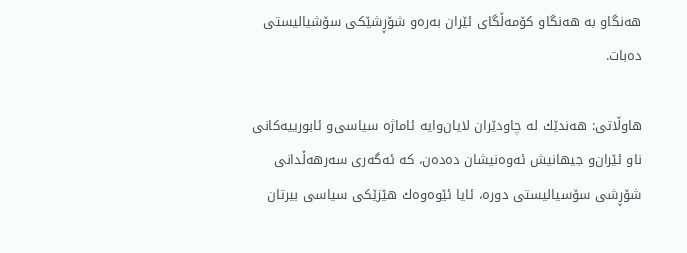هه‌نگاو به‌ هه‌نگاو كۆمه‌ڵگای ئێران به‌ره‌و شۆڕشێكی سۆشیالیستی ده‌بات.

هاوڵاتی‌: هه‌ندێك له‌ چاودێران لایان‌وایه‌ ئاماژه‌ سیاسی‌‌و ئابورییه‌كانی‌ ناو ئێران‌و جیهانیش ئه‌وه‌نیشان ده‌ده‌ن، كه‌ ئه‌گه‌ری‌ سه‌رهه‌ڵدانی‌ شۆڕشی‌ سۆسیالیستی‌ دوره‌، ئایا ئێوه‌‌وه‌ك هێزێكی‌ سیاسی‌ بیرتان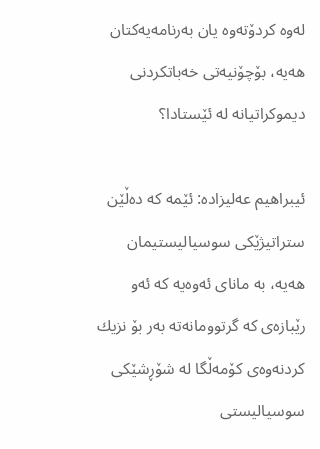له‌وه‌ كردۆته‌وه‌ یان به‌رنامه‌یه‌كتان هه‌یه‌، بۆچۆنیه‌تی‌ خه‌باتكردنی‌ دیموكراتیانه‌ له‌ ئێستادا؟

ئیبراهیم عه‌لیزاده‌: ئێمه‌ كه‌ ده‌ڵێن ستراتیژێكی سوسیالیستیمان هه‌یه‌، به‌ مانای ئه‌وه‌یه‌ كه‌ ئه‌و رێبازه‌ی كه‌ گرتوومانه‌ته‌ به‌ر بۆ نزیك كردنه‌وه‌ی كۆمه‌ڵگا له‌ شۆڕشێكی سوسیالیستی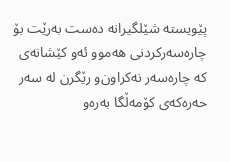پێویسته‌ شێلگیرانه‌ ده‌ست به‌رێت بۆ چاره‌سه‌ركردنی هه‌موو ئه‌و كێشانه‌ی كه‌ چاره‌سه‌ر نه‌كراون‌و رێگرن له‌ سه‌ر حه‌ره‌كه‌ی كۆمه‌ڵگا به‌ره‌و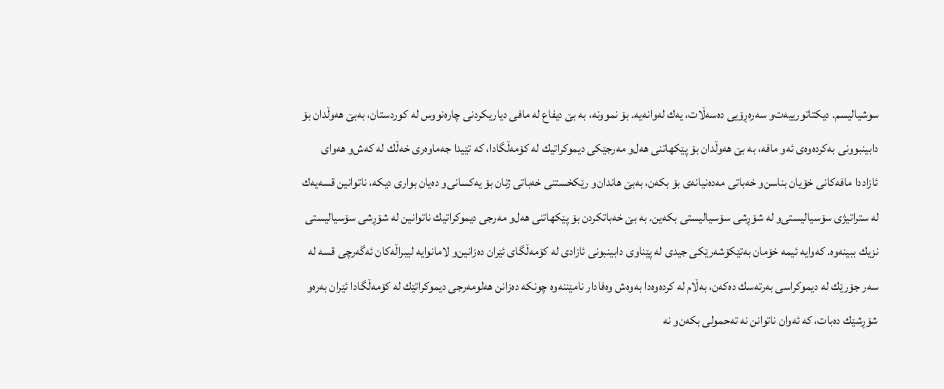سوشیالیسم. دیكتاتورییه‌ت‌و سه‌ره‌ڕۆیی ده‌سه‌ڵات، یه‌ك له‌وانه‌یه‌. بۆ نموونه‌، به‌ بێ دیفاع له‌ مافی دیاریكردنی چاره‌نووس له‌ كوردستان، به‌بێ‌ هه‌وڵدان بۆ دابینبوونی به‌كرده‌وه‌ی ئه‌و مافه‌، به‌ بێ‌ هه‌وڵدان بۆ پێكهاتنی هه‌ل‌و مه‌رجێكی دیموكراتیك له‌ كۆمه‌ڵگادا، كه‌ تێیدا جه‌ماوه‌ری خه‌ڵك له‌ كه‌ش‌و هه‌وای ئازاددا مافه‌كانی خۆیان بناسن‌و خه‌باتی مه‌ده‌نیانه‌ی بۆ بكه‌ن، به‌بێ‌ هاندان‌و رێكخستنی خه‌باتی ژنان بۆ یه‌كسانی‌و ده‌یان بواری دیكه‌، ناتوانین قسه‌یه‌ك له‌ ستراتیژی سۆسیالیستی‌و له‌ شۆڕشی سۆسیالیستی بكه‌ین. به‌ بێ‌ خه‌باتكردن بۆ پێكهاتنی هه‌ل‌و مه‌رجی دیموكراتیك ناتوانین له‌ شۆڕشی سۆسیالیستی نزیك ببینه‌وه‌. كه‌‌وایه‌ ئیمه‌ خۆمان به‌تێكۆشه‌رێكی جیدی له‌ پێناوی دابینبونی ئازادی له‌ كۆمه‌ڵگای ئێران ده‌زانین‌و لامانوایه‌ لیبراڵه‌كان ئه‌گه‌رچی قسه‌ له‌ سه‌ر جۆرێك له‌ دیموكراسی به‌رته‌سك ده‌كه‌ن، به‌ڵام له‌ كرده‌وه‌دا به‌وه‌ش ‌وه‌فادار نامێننه‌وه‌ چونكه‌ ده‌زانن هه‌لومه‌رجی دیموكراتێك له‌ كۆمه‌ڵگادا ئێران به‌ره‌و شۆڕشێك ده‌بات، كه‌ ئه‌وان ناتوانن نه‌ ته‌حمولی بكه‌ن‌و نه‌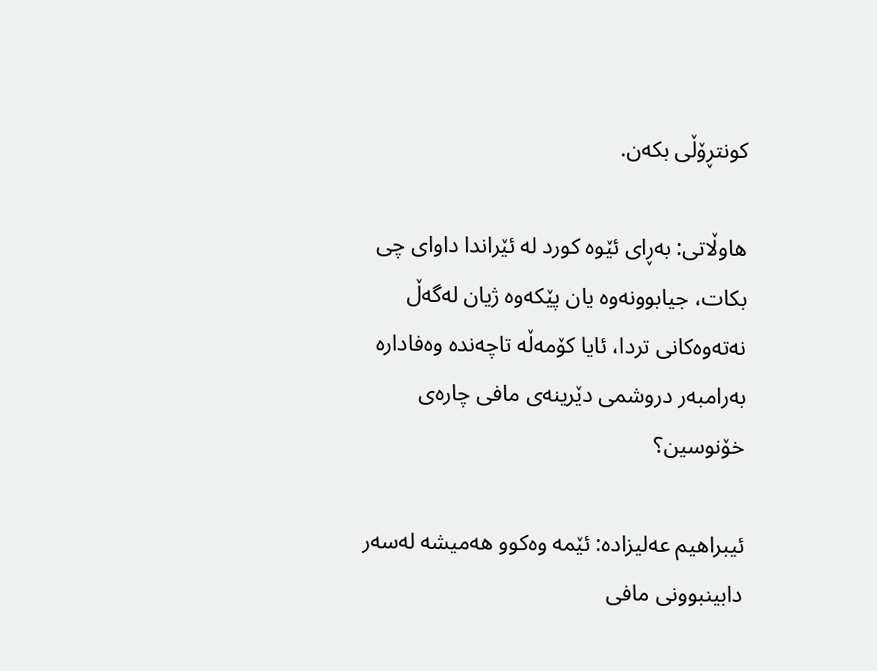كونتڕۆڵی بكه‌ن.

هاوڵاتی‌: به‌ڕای‌ ئێوه‌ كورد له‌ ئێراندا داوای‌ چی‌ بكات، جیابوونه‌وه‌ یان پێكه‌وه‌ ژیان له‌گه‌ڵ نه‌ته‌وه‌كانی‌ تردا، ئایا كۆمه‌ڵه‌ تاچه‌نده‌ ‌وه‌فاداره‌ به‌رامبه‌ر دروشمی‌ دێرینه‌ی‌ مافی‌ چاره‌ی‌ خۆنوسین؟

ئیبراهیم عه‌لیزاده‌: ئێمه‌ ‌وه‌كوو هه‌میشه‌ له‌سه‌ر دابینبوونی مافی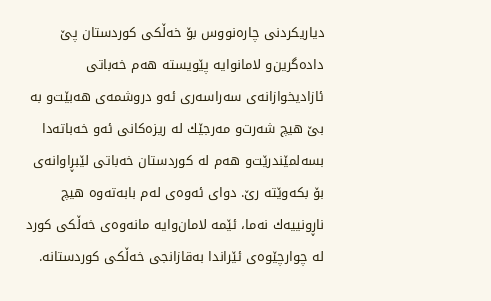دیاریكردنی چاره‌نووس بۆ خه‌ڵكی كوردستان پێ داده‌گرین‌و لامانوایه‌ پێویسته‌ هه‌م خه‌باتی ئازادیخوازانه‌ی سه‌راسه‌ری ئه‌و دروشمه‌ی هه‌بێت‌و به‌ بێ‌ هیچ شه‌رت‌و مه‌رجێك له‌ ریزه‌كانی ئه‌و خه‌باته‌دا بسه‌لمێندرێت‌و هه‌م له‌ كوردستان خه‌باتی لێبڕاوانه‌ی بۆ بكه‌وێته‌ رێ‌. دوای ئه‌وه‌ی له‌م بابه‌ته‌وه‌ هیچ ناڕونییه‌ك نه‌ما، ئێمه‌ لامان‌وایه‌ مانه‌وه‌ی خه‌ڵكی كورد له‌ چوارچێوه‌ی ئێراندا به‌قازانجی خه‌ڵكی كوردستانه‌.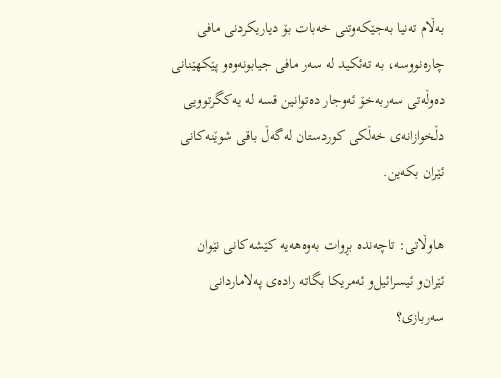به‌ڵام ته‌نیا به‌جێكه‌وتنی خه‌بات بۆ دیاریكردنی مافی چاره‌نووسه‌، به‌ ته‌ئكید له‌ سه‌ر مافی جیابونه‌وه‌‌و پێكهێنانی ده‌وڵه‌تی سه‌ربه‌خۆ ئه‌وجار ده‌توانین قسه‌ له‌ یه‌كگرتوویی دڵخوازانه‌ی خه‌ڵكی كوردستان له‌گه‌ڵ‌ باقی شوێنه‌كانی ئێران بكه‌ین.

هاوڵاتی‌: تاچه‌نده‌ بڕوات به‌وه‌هه‌یه‌ كێشه‌كانی‌ نێوان ئێران‌و ئیسرائیل‌و ئه‌مریكا بگاته‌ راده‌ی‌ په‌لاماردانی‌ سه‌ربازی‌؟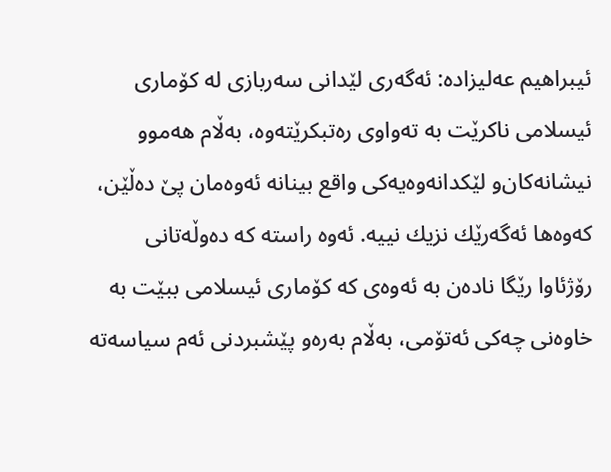ئیبراهیم عه‌لیزاده‌: ئه‌گه‌ری لێدانی سه‌ربازی له‌ كۆماری ئیسلامی ناكرێت به‌ ته‌واوی ره‌تبكرێته‌وه‌، به‌ڵام هه‌موو نیشانه‌كان‌و لێكدانه‌وه‌یه‌كی ‌واقع بینانه‌ ئه‌وه‌مان پێ‌ ده‌ڵێن، كه‌‌وه‌ها ئه‌گه‌رێك نزیك نییه‌. ئه‌وه‌ راسته‌ كه‌ ده‌وڵه‌تانی رۆژئاوا رێگا ناده‌ن به‌ ئه‌وه‌ی كه‌ كۆماری ئیسلامی ببێت به‌ خاوه‌نی چه‌كی ئه‌تۆمی، به‌ڵام به‌ره‌و پێشبردنی ئه‌م سیاسه‌ته‌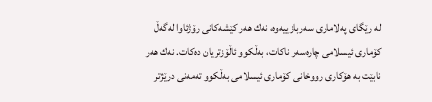له‌ رێگای په‌لاماری سه‌ربازییه‌وه‌، نه‌ك هه‌ر كێشه‌كانی رۆژئاوا له‌گه‌ڵ‌ كۆماری ئیسلامی چاره‌سه‌ر ناكات، به‌ڵكوو ئاڵۆزتریان ده‌كات. نه‌ك هه‌ر نابێت به‌ هۆكاری رووخانی كۆماری ئیسلامی به‌ڵكوو ته‌مه‌نی درێژتر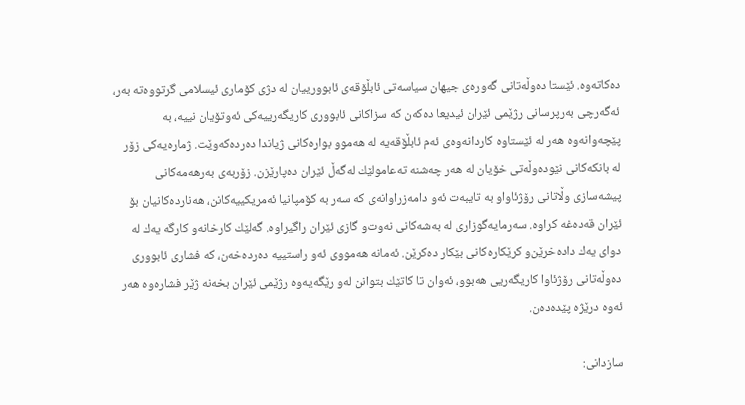ده‌كاته‌وه‌. ئێستا ده‌وڵه‌تانی گه‌وره‌ی جیهان سیاسه‌تی ئابڵۆقه‌ی ئابوورییان له‌ دژی كۆماری ئیسلامی گرتووه‌ته‌ به‌ر، ئه‌گه‌رچی به‌رپرسانی رژێمی ئێران ئیدیعا ده‌كه‌ن كه‌ سزاكانی ئابووری كاریگه‌رییه‌كی ئه‌وتۆیان نییه‌، به‌ پێچه‌وانه‌وه‌ هه‌ر له‌ ئێستاوه‌ كاردانه‌وه‌ی ئه‌م ئابڵۆقه‌یه‌ له‌ هه‌موو بواره‌كانی ژیاندا ده‌رده‌كه‌وێت. ژماره‌یه‌كی‌ زۆر له‌ بانكه‌كانی نێوده‌وڵه‌تی خۆیان له‌ هه‌ر چه‌شنه‌ ته‌عامولێك له‌گه‌ڵ‌ ئێران ده‌پارێزن. زۆربه‌ی به‌رهه‌مه‌كانی پیشه‌سازی ‌وڵاتانی رۆژئاوا‌و به‌ تایبه‌ت ئه‌و دامه‌زراوانه‌ی كه‌ سه‌ر به‌ كۆمپانیا ئه‌مریكییه‌كانن، هه‌نارده‌كانیان بۆ ئێران قه‌ده‌غه‌ كراوه‌. سه‌رمایه‌گوزاری له‌ به‌شه‌كانی نه‌وت‌و گازی ئێران راگیراوه‌. گه‌لێك كارخانه‌‌و كارگه‌ یه‌ك له‌ دوای یه‌ك داده‌خرێن‌و كرێكاره‌كانی بێكار ده‌كرێن. ئه‌مانه‌ هه‌مووی ئه‌و راستییه‌ ده‌رده‌خه‌ن، كه‌ فشاری‌ ئابووری ده‌وڵه‌تانی رۆژئاوا كاریگه‌ریی هه‌بوو، ئه‌وان تا كاتێك بتوانن له‌و رێگه‌یه‌وه‌ رژێمی ئێران بخه‌نه‌ ژێر فشاره‌وه‌ هه‌ر ئه‌وه‌ درێژه‌ پێده‌ده‌ن.

سازدانی‌: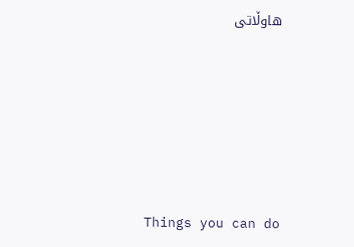هاوڵاتی‌






Things you can do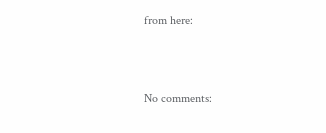from here:




No comments: